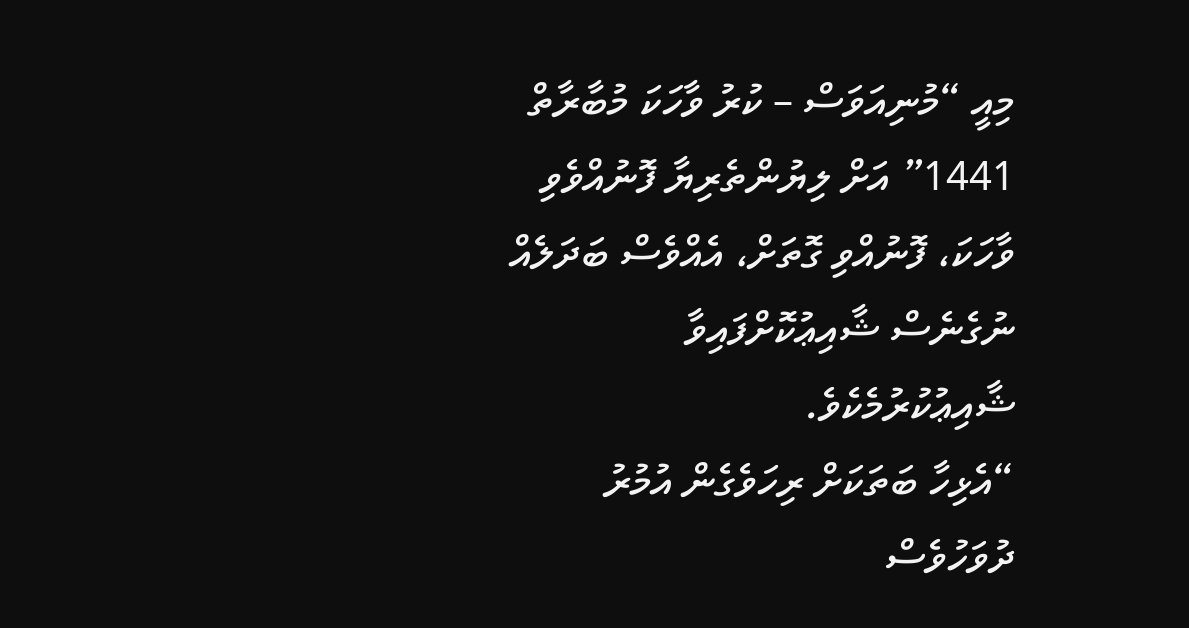މިއީ “މުނިއަވަސް – ކުރު ވާހަކަ މުބާރާތް 1441” އަށް ލިޔުންތެރިޔާ ފޮނުއްވެވި ވާހަކަ، ފޮނުއްވި ގޮތަށް، އެއްވެސް ބަދަލެއް ނުގެނެސް ޝާއިޢުކޮށްފައިވާ ޝާއިޢުކުރުމެކެވެ.
“އެޅިހާ ބަތަކަށް ރިހަވެގެން އުމުރު ދުވަހުވެސް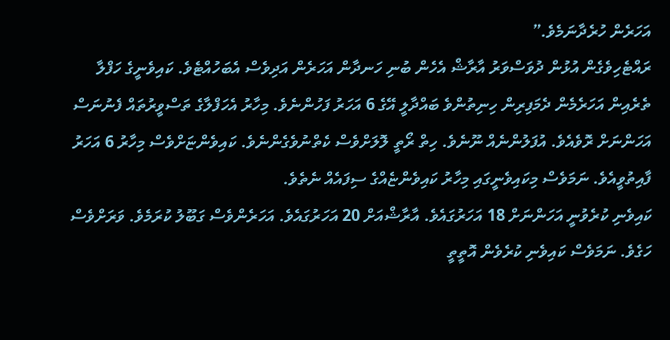އަހަރެން ހުރެދާނަމެވެ.”
ރައްޓެހިވެގެން އުޅުން ދުވަސްވަރު އާރާޝް އެހެން ބުނި ހަނދާން އަހަރެން އަދިވެސް އެބަހުއްޓެވެ. ކައިވެނީގެ ހަފްލާ ތެރެއިން އަހަރެމެން ދެމަފިރިން ހިނިތުންވެ ބައްދާލީ އޭގެ 6 އަހަރު ފަހުންނެވެ. މިހާރު އެހަފްލާގެ ތަސްވީރުތައް ފެނުނަސް އަހަންނަށް ރޮވެއެވެ. އުފަލުންނެއް ނޫނެވެ. ހިތް ރޯތީ ލޮލަށްވެސް ކެތްނުވެގެންނެވެ. ކައިވެންޏަށްވެސް މިހާރު 6 އަހަރު ފާއިތުވީއެވެ. ނަމަވެސް މިކައިވެނީގައި މިހާރު ކައިވެންޏެއްގެ ސިފައެއް ނެތެވެ.
ކައިވެނި ކުރެވުނީ އަހަންނަށް 18 އަހަރުގައެވެ. އާރާޝްއަށް 20 އަހަރުގައެވެ. އަހަރެންވެސް ގަބޫލު ކުރަމެވެ. ވަރަށްވެސް ހަގެވެ. ނަމަވެސް ކައިވެނި ކުރެވެން އޮތީތީ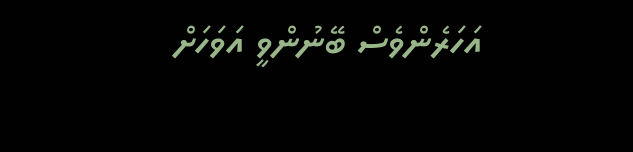އަހަރެންވެސް ބޭނުންވީ އަވަހަށް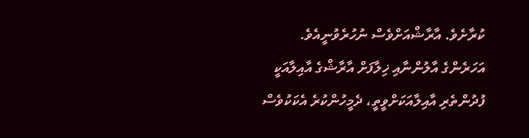ކުރާށެވެ. އާރާޝްއަށްވެސް ނުހުރެވުނީއެވެ. އަހަރެންގެ އާލުންނާއި ޚިލާފަށް އާރާޝްގެ އާއިލާއަކީ ފުދުންތެރި އާއިލާއަކަށްވީތީ، ދެމީހުންކުރެ އެކަކުވެސް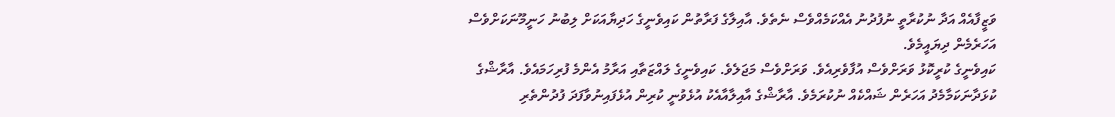ވަޒީފާއެއް އަދާ ނުކުރާތީ ނުފުދުނު އެއްކަމެއްވެސް ނެތެވެ. އާއިލާގެ ފަރާތުން ކައިވެނީގެ ހަދިޔާއަކަށް ލިބުނު ހަނީމޫނަކަށްވެސް އަހަރެމެން ދިޔައީމެވެ.
ކައިވެނީގެ ކުރީކޮޅު ވަރަށްވެސް އުފާވެރިއެވެ. ވަރަށްވެސް މަޖަލެވެ. ކައިވެނީގެ ލައްޒަތާއި އަރާމު އެންމެ ފުރިހަމައެވެ. އާރާޝްގެ ކުޅަދާނަކަމާމެދު އަހަރެން ޝައްކެއް ނުކުރަމެވެ. އާރާޝްގެ އާއިލާއާއެކު އުޅެވުނީ ކުރިން އުޅެފައިނުވާފަދަ ފުދުންތެރި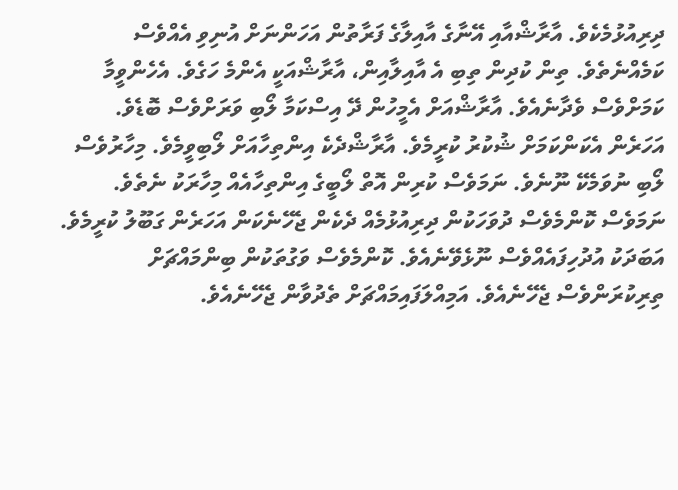ދިރިއުޅުމެކެވެ. އާރާޝްއާއި އޭނާގެ އާއިލާގެ ފަރާތުން އަހަންނަށް އުނިވި އެއްވެސް ކަމެއްނެތެވެ. ތިން ކުދިން ތިބި އެ އާއިލާއިން، އާރާޝްއަކީ އެންމެ ހަގެވެ. އެހެންވީމާ ކަމަށްވެސް ވެދާނެއެވެ. އާރާޝްއަށް އެމީހުން ދޭ އިސްކަމާ ލޯބި ވަރަށްވެސް ބޮޑެވެ. އަހަރެން އެކަންކަމަށް ޝުކުރު ކުރީމެވެ. އާރާޝްދެކެ އިންތިހާއަށް ލޯބިވީމެވެ. މިހާރުވެސް ލޯބި ނުވަމެކޭ ނޫނެވެ. ނަމަވެސް ކުރިން އޮތް ލޯބީގެ އިންތިހާއެއް މިހާރަކު ނެތެވެ.
ނަމަވެސް ކޮންމެވެސް ދުވަހަކުން ދިރިއުޅުމެއް ދެކެން ޖެހޭނެކަން އަހަރެން ގަބޫލު ކުރީމެވެ. އަބަދަކު އުދުހިފައެއްވެސް ނޫޅެވޭނެއެވެ. ކޮންމެވެސް ވަގުތަކުން ބިންމައްޗަށް ތިރިކުރަންވެސް ޖެހޭނެއެވެ. އަމިއްލަފައިމައްޗަށް ތެދުވާން ޖެހޭނެއެވެ.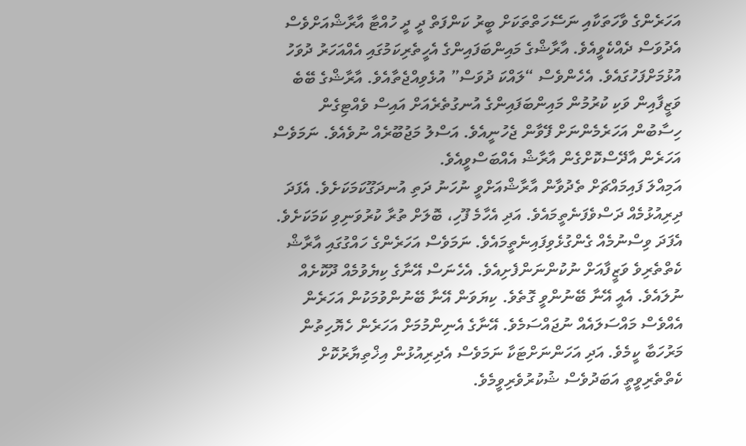އަހަރެންގެ ވާހަތަކާއި ނަސޭހަތްތަކަށް ބީރު ކަންފަތް ދީ ދީ ހުއްޓާ އާރާޝްއަށްވެސް އެދުވަސް ދެއްކެވީއެވެ. އާރާޝްގެ މައިންބަފައިންގެ އެހީތެރިކަމުގައި އެއްއަހަރު ދުވަހު އުޅުމަށްފަހުގައެވެ. އެހެންވެސް “ލައްކަ ދުވަސް” އުޅެވިއްޖެތާއެވެ. އާރާޝްގެ ބޭބެ ވަޒީފާއިން ވަކި ކުރުމުން މައިންބަފައިންގެ އުނގުތެރެއަށް އައިސް ވެއްޓިގެން ހިސާބުން އަހަރެމެންނަށް ފޭވާން ޖެހުނީއެވެ. އަސްލު މަޖުބޫރެއް ނުވެއެވެ. ނަމަވެސް އަހަރެން އާދޭސްކޮށްގެން އާރާޝް އެއްބަސްވީއެވެ.
އަމިއްލަ ފައިމައްޗަށް ތެދުވާން އާރާޝްއަށްވީ ނުހަނު ދަތި އުނދަގޫކަމަކަށެވެ. އެފަދަ ދިރިއުޅުމެއް ދަސްވެފަނެތީމައެވެ. އަދި އެހާމެ ފޫހި، ބޮލަށް ތުރާ ކުރުވަނިވި ކަމަކަށެވެ. އެފަދަ ވިސްނުމެއް ގެންގުޅެވިފައިނެތީމައެވެ. ނަމަވެސް އަހަރެންގެ ހައްގުގައި އާރާޝް ކެތްތެރިވެ ވަޒީފާއަށް ނުކުންނަންފެށިއެވެ. އެހެނަސް އޭނާގެ ކިޔެވުމެއް ދޫކޮށެއް ނުލައެވެ. އެއީ އޭނާ ބޭނުންވީ ގޮތެވެ. ކިޔަވަން އޭނާ ބޭނުންވުމަކުން އަހަރެން އެއްވެސް މައްސަލައެއް ނުޖައްސަމެވެ. އޭނާގެ އެނިންމުމަށް އަހަރެން ހެޔޮހިތުން މަރުހަބާ ކީމެވެ. އަދި އަހަންނަށްޓަކާ ނަމަވެސް އެދިރިއުޅުން އިޚްތިޔާރުކޮށް ކެތްތެރިވީތީ އަބަދުވެސް ޝުކުރުވެރިވީމެވެ.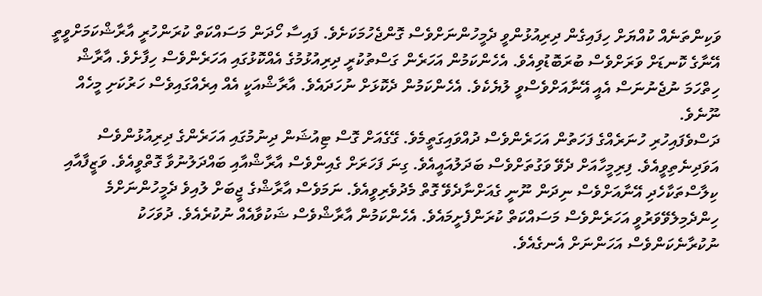ވަކިންތަނެއް ކުއްޔަށް ހިފައިގެން ދިރިއުޅުންވީ ދެމީހުންނަށްވެސް ގޮންޖެހުމަކަށެވެ. ފައިސާ ހޯދަން މަސައްކަތް ކުރަންހުރީ އާރާޝްކަމަށްވީތީ އޭނާގެ ކޮނޑަށް ވަރަށްވެސް ބުރަބޮޑުވިއެވެ. އެހެންކަމުން އަހަރެން ގަސްތުކުރީ ދިރިއުޅުމުގެ އެއްކޮޅުގައި އަހަރެންވެސް ހިފާށެވެ. އާރާޝް ހިތްހަމަ ނުޖެނުނަސް އެއީ އޭނާއަށްވެސްވީ ލުޔެކެވެ. އެހެންކަމުން ދެކޮޅަށް ނުހަދައެވެ. އާރާޝްއަކީ އެއް އިރެއްގައިވެސް ހަރުކަށި މީހެއް ނޫނެވެ.
ދަސްވެފައިހުރި ހުނަރެއްގެ ފަހަތުން އަހަރެންވެސް ދުއްވައިގަތީމެވެ. ގޭގެއަށް ގޮސް ޓިއުޝަން ދިނުމުގައި އަހަރެންގެ ދިރިއުޅުންވެސް އަވަދިނެތިވީއެވެ. ފިރިމީހާއަށް ދެވޭ ވަގުތަށްވެސް ބަދަލުއައީއެވެ. ގިނަ ފަހަރަށް ގެއިންވެސް އާރާޝްއާއި ބައްދަލުނުވާ ގޮތްވީއެވެ. ވަޒީފާއާއި ކިލާސްތަކާހެދި އޭނާއަށްވެސް ނިދަން ނޫނީ ގެއަށްނާދެވޭ ގޮތް މެދުވެރިވީއެވެ. ނަމަވެސް އާރާޝްގެ ޖީބަށް ލުއިވެ ދެމީހުންނަށްމެ ހިންދެމިލެވޭވަރުވީ އަހަރެންވެސް މަސައްކަތް ކުރަންފެށީމައެވެ. އެހެންކަމުން އާރާޝްވެސް ޝަކުވާއެއް ނުކުރެއެވެ. ދުވަހަކު ނުކުރާނެކަންވެސް އަހަންނަށް އެނގެއެވެ.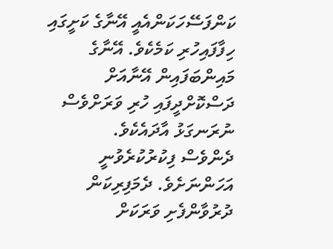ކަންފަސޭހަކަންއެއީ އޭނާގެ ކަށީގައި ހިފާފައިހުރި ކަމެކެވެ. އޭނާގެ މައިންބަފައިން އޭނާއަށް ދަސްކޮށްދީފައި ހުރި ވަރަށްވެސް ނުރަނގަޅު އާދައެކެވެ.
ދެންވެސް ފިކުރުކުރެވުނީ އަހަންނަށެވެ. ދެމަފިރިކަން ދުރުވާންފެށި ވަރަކަށް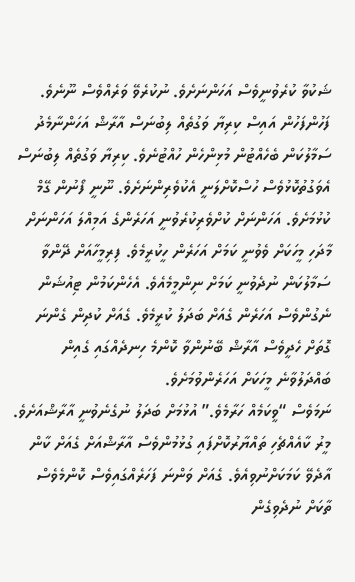ޝަކުވާ ކުރެވުނީވެސް އަހަންނަށެވެ. ނުކުރެވޭ ވަރެއްވެސް ނޫނެވެ. ފަހުންފަހުން އައިސް ކިރިޔާ ވަގުތެއް ލިބުނަސް އާރާޝް އަހަންނާމެދު ސަމާލުކަން ބެހެއްޓުން މުޅިންހެން ހުއްޓުނެވެ. ކިރިޔާ ވަގުތެއް ލިބުނަސް އެވަގުތުކޮޅުވެސް ހުސްކޮށްލަނީ އެކުވެރިންނަށެވެ. ނޫނީ ފޯނުން ގޭމް ކުޅުމަށެވެ. އަހަންނަށް ކުށްވެރިކުރެވުނީ އަހަރެންގެ އަމިއްލަ އަހަންނަށް މާދަހި މީހަކަށް ވެވުނީ ކަމަށް އަހަރެން ހީކުރީމެވެ. ފިރިމީހާއަށް ދޭންވާ ސަމާލުކަން ނުދެވުނީ ކަމަށް ނިންމީމެއެވެ. އެހެންކަމުން ޓިއުޝަން ނެގުންވެސް އަހަރެން ގެއަށް ބަދަލު ކުރީމެވެ. ގެއަށް ކުދިން ގެންނަ ގޮތަށް ހެދީވެސް އާރާޝް ބޭނުންވާ ކޮންމެ ހިނދެއްގައި ގެއިން ބައްދަލުވާނެ މީހަކަށް އަހަރެންވުމަށެވެ.
ނަމަވެސް “ވީކަމެއް ހަރާމެވެ.” އުޅުމަށް ބަދަލު ނުގެނެވުނީ އާރާޝްއަށެވެ. މީރު ކާއެއްޗެހި ތައްޔާރުކޮށްފައި ގުޅުމުންވެސް އާރާޝްއަށް ގެއަށް ކާން އާދެވޭ ކަމަކަށްނުވިއެވެ. ގެއަށް ވަންނަ ފަހަރެއްގައިވެސް ކޮންމެވެސް ތާކަށް ނުދެވިގެން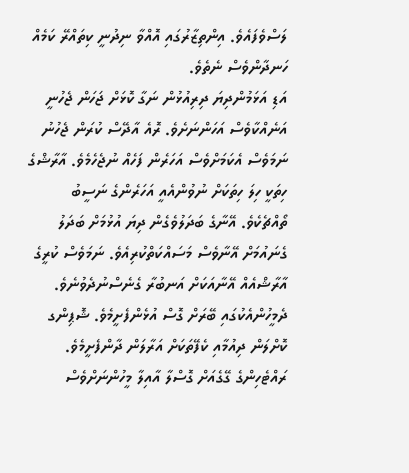ލަސްވެފައެވެ. އިންތިޒާރުގައި އޮއްވާ ނިދުނީ ކިތައްރޭ ކަމެއް ހަނދާންވެސް ނެތެވެ.
އަޑި އަޅަމުންދިޔަ ދިރިއުޅުން ނަގާ ކޮޅަށް ޖަހަން ޖެހުނީ އަނެއްކާވެސް އަހަންނަށެވެ. ރޮއެ އާދޭސް ކުރަން ޖެހުނު ނަމަވެސް އެކަމަށްވެސް އަހަރެން ފަހެއް ނުޖެހެމެވެ. އާރާޝްގެ ހިތަކީ ހިލަ ހިތަކަށް ނުވުންއެއީ އަހަރެންގެ ނަސީބު ތޯއްޗެކެވެ. އޭނާގެ ބަދަލުވެގެން ދިޔަ އުޅުމަށް ބަދަލު ގެނައުމަށް އޭނާވެސް މަސައްކަތްކުރިއެވެ. ނަމަވެސް ކުރީގެ އާރާޝްއެއް އޭނާއަކަށް އަނބުރާ ގެނެސްނުދެވުނެވެ.
ދެމީހުންއެކުގައި ބޭރަށް ގޮސް އުޅެންފެށީމެވެ. ޝޮޕިންގ ކޮށްލަން ދިއުމާއި ކެފޭތަކަށް އަރާލަން ދާންފެށީމެވެ. ރައްޓެހިންގެ ގޭގެއަށް ގޮސްލާ އާއިލާ މީހުންނަށްވެސް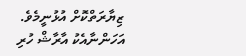ޒިޔާރަތްކޮށް އުޅުނީމެވެ. އަހަންނާއެކު އާރާޝް ހުރި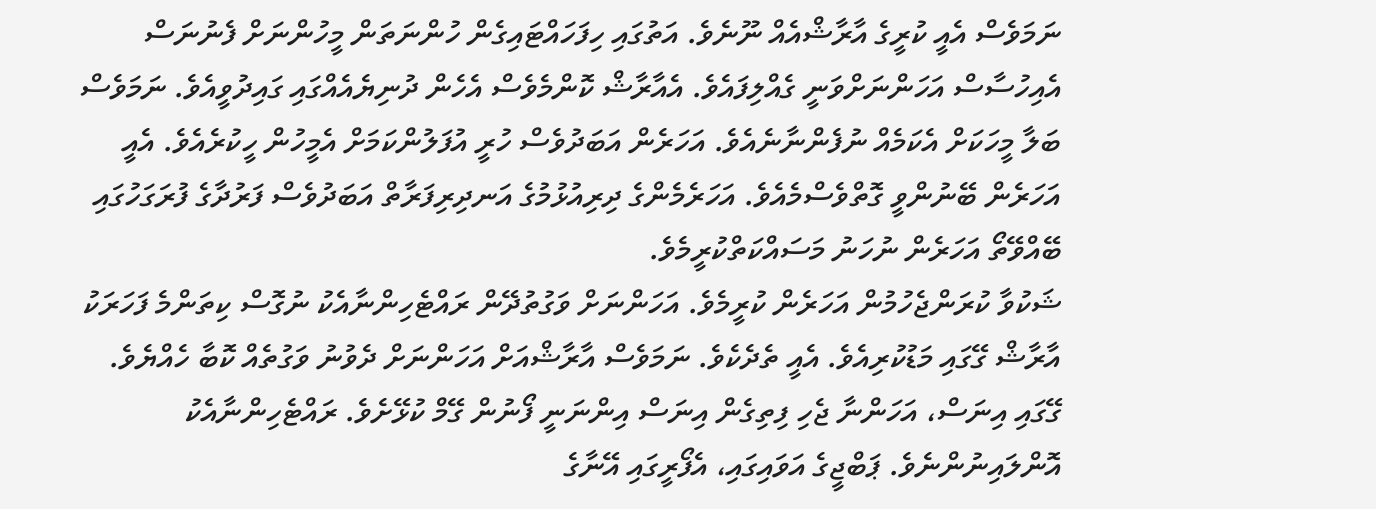ނަމަވެސް އެއީ ކުރީގެ އާރާޝްއެއް ނޫނެވެ. އަތުގައި ހިފަހައްޓައިގެން ހުންނަތަން މީހުންނަށް ފެނުނަސް އެއިހުސާސް އަހަންނަށްވަނީ ގެއްލިފައެވެ. އެއާރާޝް ކޮންމެވެސް އެހެން ދުނިޔެއެއްގައި ގައިދުވީއެވެ. ނަމަވެސް ބަލާ މީހަކަށް އެކަމެއް ނުފެންނާނެއެވެ. އަހަރެން އަބަދުވެސް ހުރީ އުފަލުންކަމަށް އެމީހުން ހީކުރެއެވެ. އެއީ އަހަރެން ބޭނުންވީ ގޮތްވެސްމެއެވެ. އަހަރެމެންގެ ދިރިއުޅުމުގެ އަނދިރިފަރާތް އަބަދުވެސް ފަރުދާގެ ފުރަގަހުގައި ބޭއްވޭތޯ އަހަރެން ނުހަނު މަސައްކަތްކުރީމެވެ.
ޝަކުވާ ކުރަންޖެހުމުން އަހަރެން ކުރީމެވެ. އަހަންނަށް ވަގުތުދޭން ރައްޓެހިންނާއެކު ނުގޮސް ކިތަންމެ ފަހަރަކު އާރާޝް ގޭގައި މަޑުކުރިއެވެ. އެއީ ތެދެކެވެ. ނަމަވެސް އާރާޝްއަށް އަހަންނަށް ދެވުނު ވަގުތެއް ކޮބާ ހެއްޔެވެ. ގޭގައި އިނަސް، އަހަންނާ ޖެހި ފިތިގެން އިނަސް އިންނަނީ ފޯނުން ގޭމް ކުޅޭށެވެ. ރައްޓެހިންނާއެކު އޮންލައިނުންނެވެ. ޕަބްޖީގެ އަވައިގައި، އެފޯރީގައި އޭނާގެ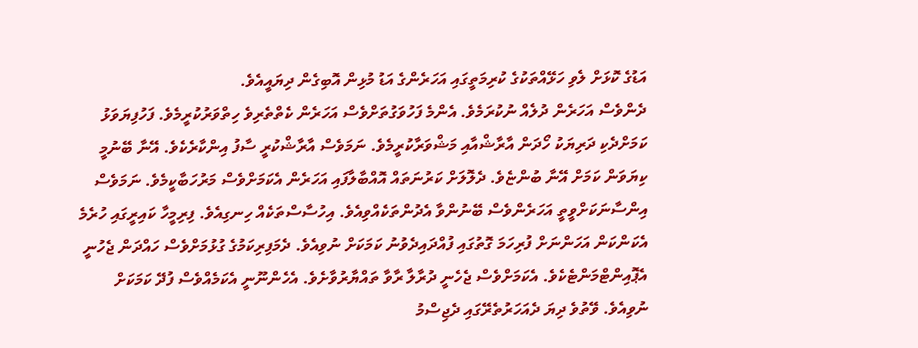އަޑުގެ ކޮޅަށް ލެވި ހަޅޭއްތަކުގެ ކުރިމަތީގައި އަހަރެންގެ އަޑު މުޅިން އޮބިގެން ދިޔައީއެވެ.
ދެންވެސް އަހަރެން ދުލެއް ނުކުރަމެވެ. އެންމެ ފަހުވަގުތަށްވެސް އަހަރެން ކެތްތެރިވެ ހިތްވަރުކުރީމެވެ. ފަހުފިޔަވަޅު ކަމަށްދެކި ދަރިޔަކު ހޯދަން އާރާޝްއާއި މަޝްވަރާކުރީމެވެ. ނަމަވެސް އާރާޝްކުރީ ސާފު އިންކާރެކެވެ. އޭނާ ބޭނުމީ ކިޔަވަން ކަމަށް އޭނާ ބުންޏެވެ. ދެލޮލަށް ކަރުނަތައް އޮއްބާލާފައި އަހަރެން އެކަމަށްވެސް މަރުހަބާކީމެވެ. ނަމަވެސް އިންސާނަކަށްވީތީ އަހަރެންވެސް ބޭނުންވާ އެދުންތަކެއްވިއެވެ. އިހުސާސްތަކެއް ހިނގިއެވެ. ފިރިމީހާ ކައިރީގައި ހުރެމެ އެކަންކަން އަހަންނަށް ފުރިހަމަ ގޮތުގައި ފުއްދައިދެވުނު ކަމަކަށް ނުވިއެވެ. ދެމަފިރިކަމުގެ ގުޅުމަށްވެސް ހައްދަން ޖެހުނީ އެޕޮއިންޓްމަންޓެކެވެ. އެކަމަށްވެސް ޖެހެނީ ދުރާލާ ރާވާ ތައްޔާރުވާށެވެ. އެހެންނޫނީ އެކަމެއްވެސް ފުދޭ ކަމަކަށް ނުވިއެވެ. ވޭތުވެ ދިޔަ ދެއަހަރުތެރޭގައި ދެޖިސްމު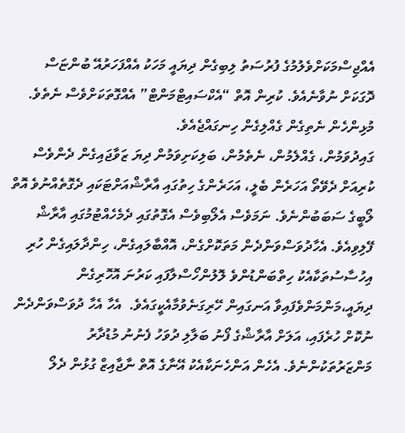އެއްޖިސްމަކަށްވެލުމުގެ ފުރުސަތު ލިބިގެން ދިޔައީ މަހަކު އެއްފަހަރުއޭ ބުންޏަސް ދޮގަކަށް ނުވާނެއެވެ. ކުރިން އޮތް “އެކްސައިޓްމަންޓް” އެއްގޮތަކަށްވެސް ނެތެވެ. މުޅިންހެން ނެތިގެން ގެއްލިގެން ހިނގައްޖެއެވެ.
ގައިދުވަމުން، ގެއްލެމުން، ނެތެމުން، ބަލިކަށިވަމުން ދިޔަ ޒަވާޖައިގެން ދެންވެސް ކުރިއަށް ދެވޭތޯ އަހަރެން ބެލީ، އަހަރެންގެ ހިތުގައި އާރާޝްއަށްޓަކައި ދެގޮތެއްނުވެ އޮތް ލޯބީގެ ސަބަބުންނެވެ. ނަމަވެސް އެލޯބިވެސް އެގޮތުގައި ދެމެހެއްޓުމުގައި އާރާޝް ފޭލިވިއެވެ. އެހާދުވަސްވަންދެން މަތަކޮށްގެން، އޮއްބާލައިގެން، ހިންދާލައިގެން ހުރި އިހުސާސުތަކާއެކު ހިތްބަންޑުންވެ ލޮލުންހޯސްލާފައި ކަރުނަ އޮހޮރިގެން ދިޔައީ،މަންމަންވެފައިވާ އަނގައިން ހޭރިގަނެވުމާއެކީގައެވެ.  އެހާ އެހާ ދުވަސްވަންދެން ނުކޮށް ހުރެފައި، އަލަށް އާރާޝްގެ ފޯނު ބަލާލި ދުވަހު ފެނުނު މުޑުދާރު މަންޒަރުތަކުންނެވެ. އެހެން އަންހެނަކާއެކު އޭނާގެ އޮތް ނާޖާއިޒް ގުޅުން ދެލޯ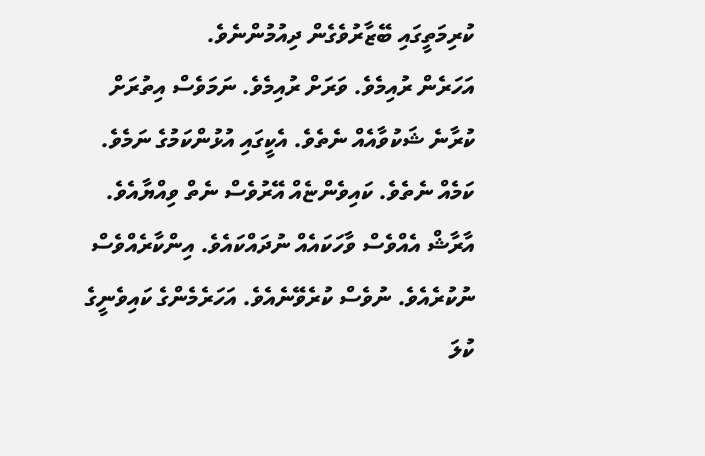ކުރިމަތީގައި ބޭޒާރުވެގެން ދިއުމުންނެވެ.
އަހަރެން ރުއިމެވެ. ވަރަށް ރުއިމެވެ. ނަމަވެސް އިތުރަށް ކުރާނެ ޝަކުވާއެއް ނެތެވެ. އެކީގައި އުޅުންކަމުގެ ނަމެވެ. ކަމެއް ނެތެވެ. ކައިވެންޏެއް އޭރުވެސް ނެތް ވިއްޔާއެވެ. އާރާޝް އެއްވެސް ވާހަކައެއް ނުދައްކައެވެ. އިންކާރެއްވެސް ނުކުރެއެވެ. ނުވެސް ކުރެވޭނެއެވެ. އަހަރެމެންގެ ކައިވެނީގެ ކުލަ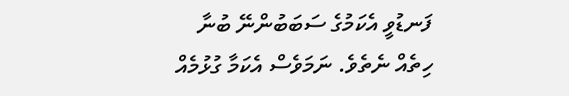ފަނޑުވީ އެކަމުގެ ސަބަބުންނޭ ބުނާ ހިތެއް ނެތެވެ. ނަމަވެސް އެކަމާ ގުޅުމެއް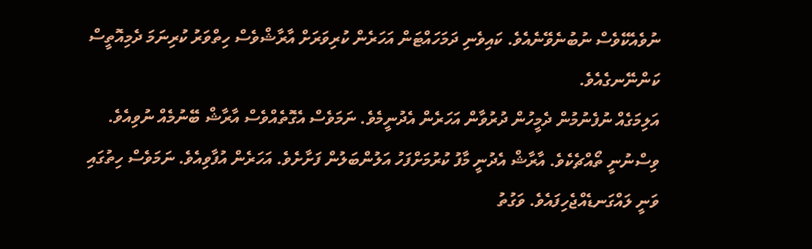ނުވެއެކޭވެސް ނުބުނެވޭނެއެވެ. ކައިވެނި ދަމަހައްޓަން އަހަރެން ކުރިވަރަށް އާރާޝްވެސް ހިތްވަރު ކުރިނަމަ ދެމިއޮތީސް ކަންނޭނގެއެވެ.
އަލިމަގެއް ނުފެނުމުން ދެމީހުން ދުރުވާން އަހަރެން އެދުނީމެވެ. ނަމަވެސް އެގޮތެއްވެސް އާރާޝް ބޭނުމެއް ނުވިއެވެ. ވިސްނުނީ ތޯއްޗެކެވެ. އާރާޝް އެދުނީ މާފު ކުރުމަށްފަހު އަލުންބަލުން ފަށާށެވެ. އަހަރެން އުފާވިއެވެ. ނަމަވެސް ހިތުގައި ވަނީ ލައްގަނޑެއްޖެހިފައެވެ. ވަގުތު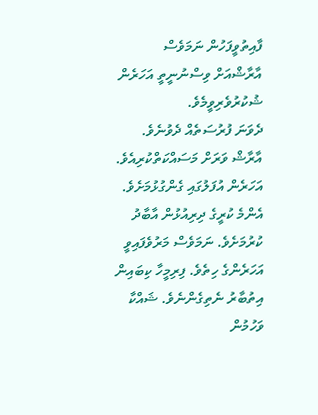ފާއިތުވީފަހުން ނަމަވެސް އާރާޝްއަށް ވިސްނުނީތީ އަހަރެން ޝުކުރުވެރިވީމެވެ.
ދެވަނަ ފުރުސަތެއް ދެވުނެވެ. އާރާޝް ވަރަށް މަސައްކަތްކުރިއެވެ. އަހަރެން އުފަލުގައި ގެންގުޅުމަށެވެ. އެންމެ ކުރީގެ ދިރިއުޅުން އާބާދު ކުރުމަށެވެ. ނަމަވެސް މަރުވެފައިވީ އަހަރެންގެ ހިތެވެ. ފިރިމީހާ ކިބައިން އިތުބާރު ނެތިގެންނެވެ. ޝައްކާ ވަހުމުން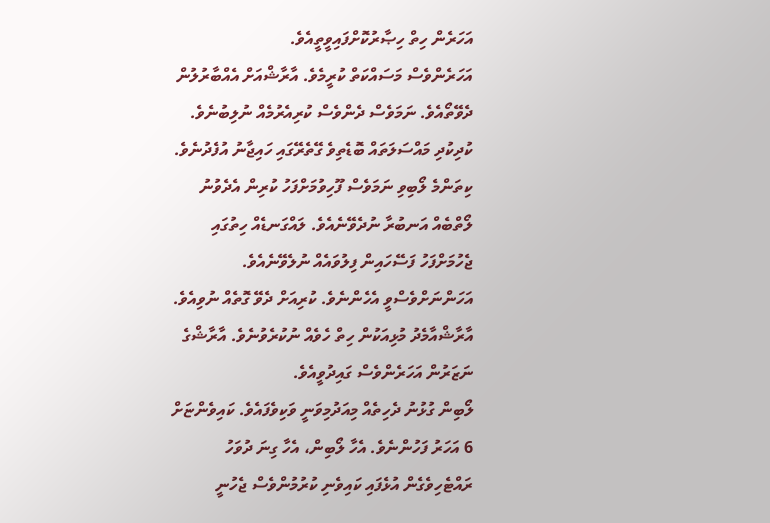އަހަރެން ހިތް ހިޞާރުކޮށްފައިވީތީއެވެ.
އަހަރެންވެސް މަސައްކަތް ކުރީމެވެ. އާރާޝްއަށް އެއްބާރުލުން ދެވޭތޯއެވެ. ނަމަވެސް ދެންވެސް ކުރިއެރުމެއް ނުލިބުނެވެ. ކުދިކުދި މައްސަލަތައް ބޮޑެތިވެ ގޭތެރޭގައި ހައިޖާނު އުފެދުނެވެ. ކިތަންމެ ލޯބިވި ނަމަވެސް ފޫހިވުމަށްފަހު ކުރިން އެދެވުނު ލޯތްބެއް އަނބުރާ ނުދެވޭނެއެވެ. ލައްގަނޑެއް ހިތުގައި ޖެހުމަށްފަހު ފަސޭހައިން ފިލުވައެއް ނުލެވޭނެއެވެ. އަހަންނަށްވެސްވީ އެހެންނެވެ. ކުރިއަށް ދެވޭ ގޮތެއް ނުވިއެވެ. އާރާޝްއާމެދު މުޅިއަކުން ހިތް ހެވެއް ނުކުރެވުނެވެ. އާރާޝްގެ ނަޒަރުން އަހަރެންވެސް ގައިދުވީއެވެ.
ލޯބިން ގުޅުނު ދެހިތެއް މިއަދުމިވަނީ ވަކިވެފައެވެ. ކައިވެންޏަށް 6 އަހަރު ފަހުންނެވެ. އެހާ ލޯބިން، އެހާ ގިނަ ދުވަހު ރައްޓެހިވެގެން އުޅެފައި ކައިވެނި ކުރުމުންވެސް ޖެހުނީ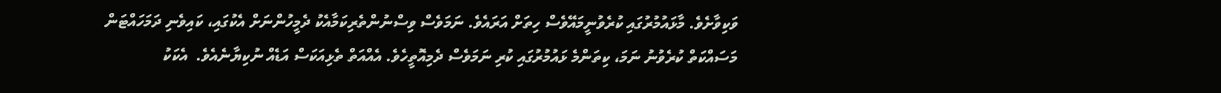ވަކިވާށެވެ. މާޅައުމުރުގައި ކުރެވުނީމައޭވެސް ހިތަށް އަރައެވެ. ނަމަވެސް ވިސްނުންތެރިކަމާއެކު ދެމީހުންނަށް އެކުގައި، ކައިވެނި ދަމަހައްޓަން މަސައްކަތް ކުރެވުނު ނަމަ، ކިތަންމެ ޅައުމުރުގައި ކުރި ނަމަވެސް ދެމިއޮތީހެވެ. އެއްއަތް ތެޅިއަކަސް އަޑެއް ނުކިޔާނެއެވެ.  އެކަކު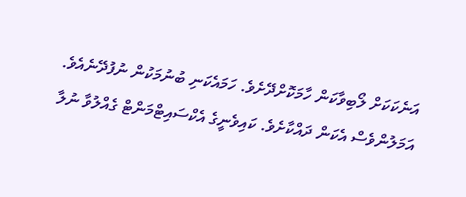އަނެކަކަށް ލޯބިވާކަން ހާމަކޮށްދޭށެވެ. ހަމައެކަނި ބުނުމަކުން ނުފުދޭނެއެވެ. އަމަލުންވެސް އެކަން ދައްކާށެވެ. ކައިވެނީގެ އެކްސައިޓްމަންޓް ގެއްލުވާ ނުލާ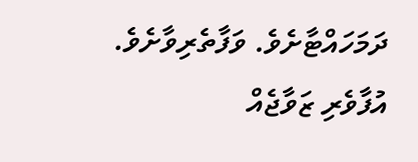ދަމަހައްޓާށެވެ. ވަފާތެރިވާށެވެ. އުފާވެރި ޒަވާޖެއް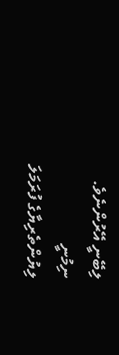ލިބޭނީ އޭރުންނެވެ.
ނިމުނީ
ލިޔުންތެރިޔާގެ ފުރަމަލަ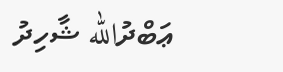ޢަބްދުالله ޝާހިދު